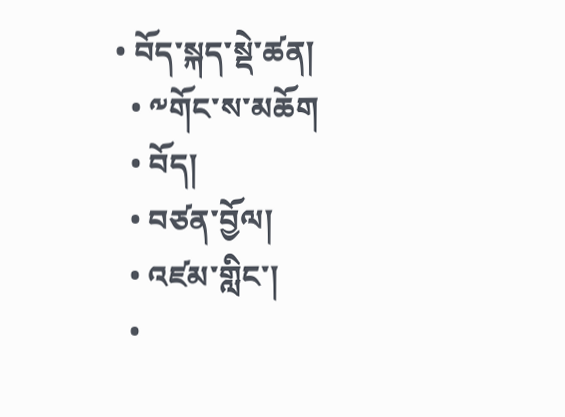• བོད་སྐད་སྡེ་ཚན།
  • ༸གོང་ས་མཆོག
  • བོད།
  • བཙན་བྱོལ།
  • འཛམ་གླིང་།
  •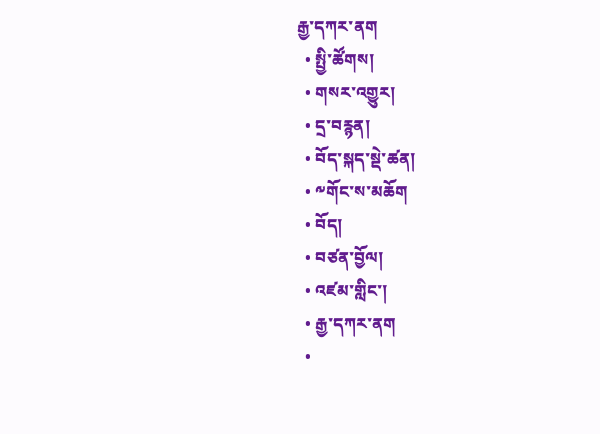རྒྱ་དཀར་ནག
  • སྤྱི་ཚོགས།
  • གསར་འགྱུར།
  • དྲ་བརྙན།
  • བོད་སྐད་སྡེ་ཚན།
  • ༸གོང་ས་མཆོག
  • བོད།
  • བཙན་བྱོལ།
  • འཛམ་གླིང་།
  • རྒྱ་དཀར་ནག
  •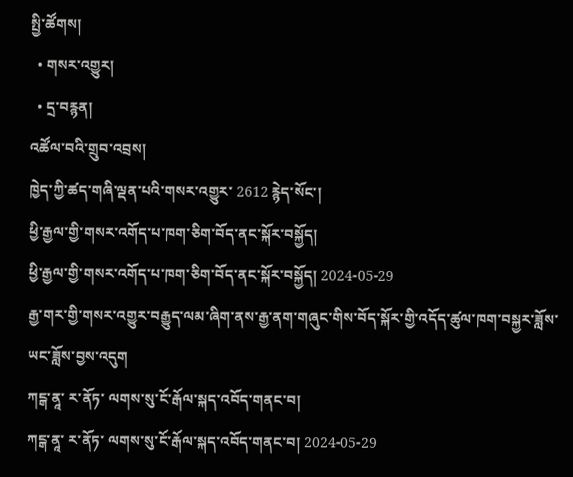སྤྱི་ཚོགས།
  • གསར་འགྱུར།
  • དྲ་བརྙན།
འཚོལ་བའི་གྲུབ་འབྲས།
ཁྱེད་ཀྱི་ཚད་གཞི་ལྡན་པའི་གསར་འགྱུར་ 2612 རྙེད་སོང་།
ཕྱི་རྒྱལ་གྱི་གསར་འགོད་པ་ཁག་ཅིག་བོད་ནང་སྐོར་བསྐྱོད།
ཕྱི་རྒྱལ་གྱི་གསར་འགོད་པ་ཁག་ཅིག་བོད་ནང་སྐོར་བསྐྱོད། 2024-05-29
རྒྱ་གར་གྱི་གསར་འགྱུར་བརྒྱུད་ལམ་ཞིག་ནས་རྒྱ་ནག་གཞུང་གིས་བོད་སྐོར་གྱི་འདོད་ཚུལ་ཁག་བསྐྱར་ཟློས་ཡང་ཟློས་བྱས་འདུག
ཀངྒ་ནཱ་ ར་ནོཏ་ ལགས་སུ་ངོ་རྒོལ་སྐད་འབོད་གནང་བ།
ཀངྒ་ནཱ་ ར་ནོཏ་ ལགས་སུ་ངོ་རྒོལ་སྐད་འབོད་གནང་བ། 2024-05-29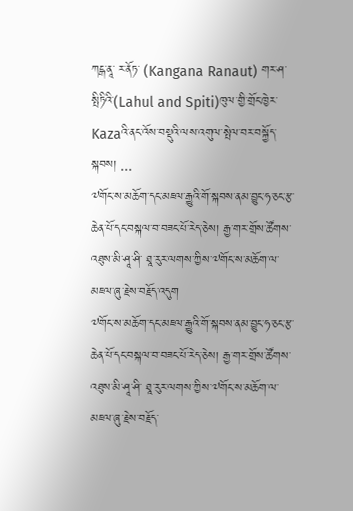ཀངྒ་ནཱ་ ར་ནོཏ་ (Kangana Ranaut) གར་ཤ་སྤིཏིའི་(Lahul and Spiti)ཁུལ་གྱི་གྲོང་ཁྱེར་Kazaའི་ནང་འོས་བསྡུའི་ལས་འགུལ་སྤེལ་བར་བསྐྱོད་སྐབས། ...
༧གོང་ས་མཆོག་དང་མཇལ་རྒྱུའི་གོ་སྐབས་ནམ་བྱུང་ཧ་ཅང་རྩ་ཆེན་པོ་དང་བསྐལ་བ་བཟང་པོ་རེད་ཅེས། རྒྱ་གར་གྲོས་ཚོགས་འཐུས་མི་ཤཱ་ཤི་ ཐཱ་རུར་ལགས་ཀྱིས་༧གོང་ས་མཆོག་ལ་མཇལ་ཞུ་རྗེས་བརྗོད་འདུག
༧གོང་ས་མཆོག་དང་མཇལ་རྒྱུའི་གོ་སྐབས་ནམ་བྱུང་ཧ་ཅང་རྩ་ཆེན་པོ་དང་བསྐལ་བ་བཟང་པོ་རེད་ཅེས། རྒྱ་གར་གྲོས་ཚོགས་འཐུས་མི་ཤཱ་ཤི་ ཐཱ་རུར་ལགས་ཀྱིས་༧གོང་ས་མཆོག་ལ་མཇལ་ཞུ་རྗེས་བརྗོད་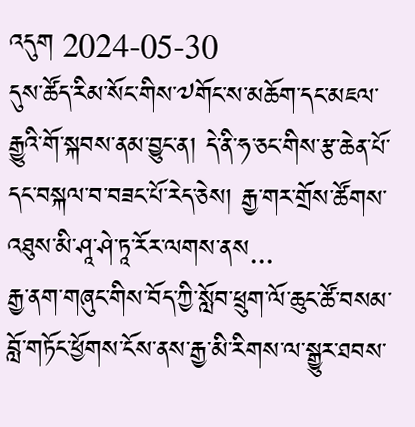འདུག 2024-05-30
དུས་ཚོད་རིམ་སོང་གིས་༧གོང་ས་མཆོག་དང་མཇལ་རྒྱུའི་གོ་སྐབས་ནམ་བྱུང་ན། དེ་ནི་ཧ་ཅང་གིས་རྩ་ཆེན་པོ་དང་བསྐལ་བ་བཟང་པོ་རེད་ཅེས། རྒྱ་གར་གྲོས་ཚོགས་འཐུས་མི་ཤཱ་ཤེ་ཏཱ་རོར་ལགས་ནས...
རྒྱ་ནག་གཞུང་གིས་བོད་ཀྱི་སློབ་ཕྲུག་ལོ་ཆུང་ཚོ་བསམ་བློ་གཏོང་ཕྱོགས་ངོས་ནས་རྒྱ་མི་རིགས་ལ་སྒྱུར་ཐབས་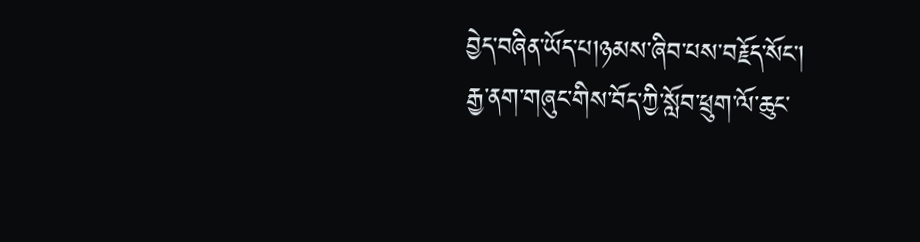བྱེད་བཞིན་ཡོད་པ།ཉམས་ཞིབ་པས་བརྗོད་སོང་།
རྒྱ་ནག་གཞུང་གིས་བོད་ཀྱི་སློབ་ཕྲུག་ལོ་ཆུང་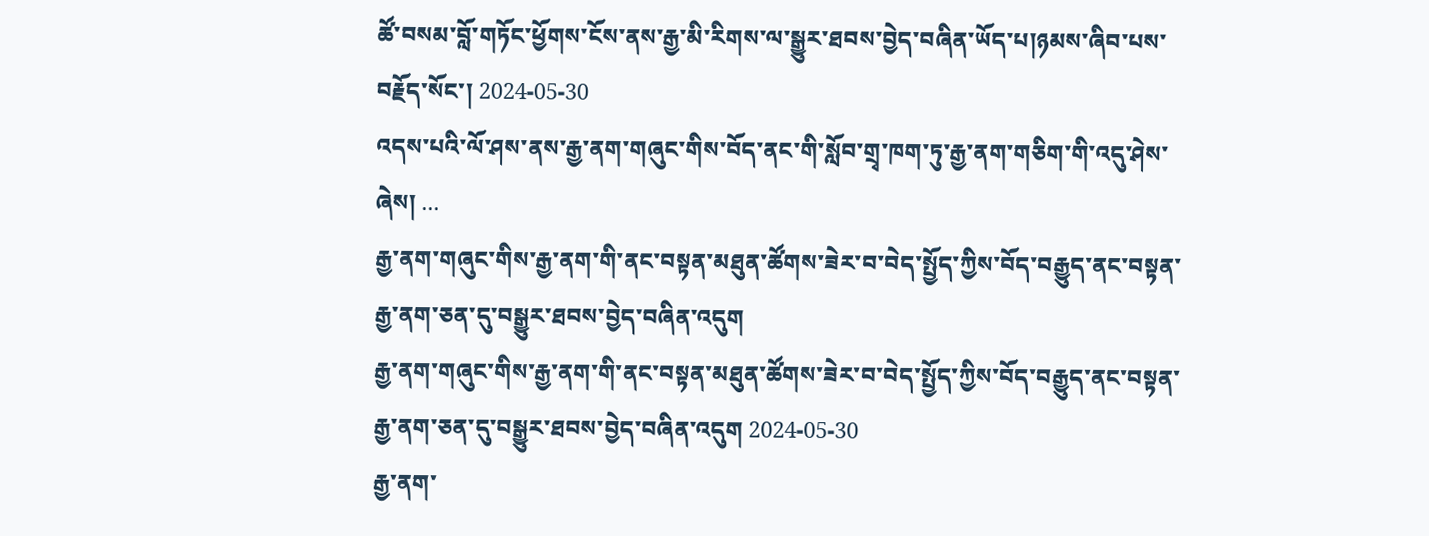ཚོ་བསམ་བློ་གཏོང་ཕྱོགས་ངོས་ནས་རྒྱ་མི་རིགས་ལ་སྒྱུར་ཐབས་བྱེད་བཞིན་ཡོད་པ།ཉམས་ཞིབ་པས་བརྗོད་སོང་། 2024-05-30
འདས་པའི་ལོ་ཤས་ནས་རྒྱ་ནག་གཞུང་གིས་བོད་ནང་གི་སློབ་གྲྭ་ཁག་ཏུ་རྒྱ་ནག་གཅིག་གི་འདུ་ཤེས་ཞེས། ...
རྒྱ་ནག་གཞུང་གིས་རྒྱ་ནག་གི་ནང་བསྟན་མཐུན་ཚོགས་ཟེར་བ་བེད་སྤྱོད་ཀྱིས་བོད་བརྒྱུད་ནང་བསྟན་རྒྱ་ནག་ཅན་དུ་བསྒྱུར་ཐབས་བྱེད་བཞིན་འདུག
རྒྱ་ནག་གཞུང་གིས་རྒྱ་ནག་གི་ནང་བསྟན་མཐུན་ཚོགས་ཟེར་བ་བེད་སྤྱོད་ཀྱིས་བོད་བརྒྱུད་ནང་བསྟན་རྒྱ་ནག་ཅན་དུ་བསྒྱུར་ཐབས་བྱེད་བཞིན་འདུག 2024-05-30
རྒྱ་ནག་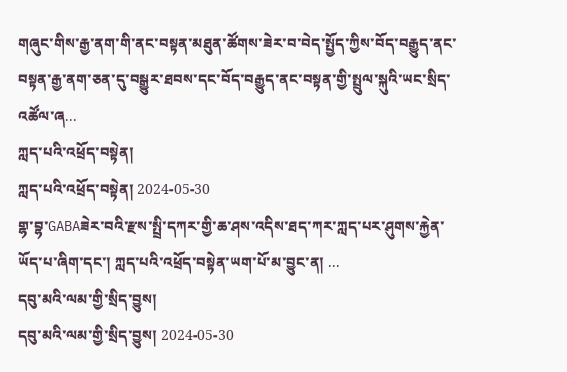གཞུང་གིས་རྒྱ་ནག་གི་ནང་བསྟན་མཐུན་ཚོགས་ཟེར་བ་བེད་སྤྱོད་ཀྱིས་བོད་བརྒྱུད་ནང་བསྟན་རྒྱ་ནག་ཅན་དུ་བསྒྱུར་ཐབས་དང་བོད་བརྒྱུད་ནང་བསྟན་གྱི་སྤྲུལ་སྐུའི་ཡང་སྲིད་འཚོལ་ཞ...
ཀླད་པའི་འཕྲོད་བསྟེན།
ཀླད་པའི་འཕྲོད་བསྟེན། 2024-05-30
གྷ་བྷ་GABAཟེར་བའི་རྫས་སྤྲི་དཀར་གྱི་ཆ་ཤས་འདིས་ཐད་ཀར་ཀླད་པར་ཤུགས་རྐྱེན་ཡོད་པ་ཞིག་དང་། ཀླད་པའི་འཕྲོད་བསྟེན་ཡག་པོ་མ་བྱུང་ན། ...
དབུ་མའི་ལམ་གྱི་སྲིད་བྱུས།
དབུ་མའི་ལམ་གྱི་སྲིད་བྱུས། 2024-05-30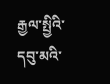རྒྱལ་སྤྱིའི་དབུ་མའི་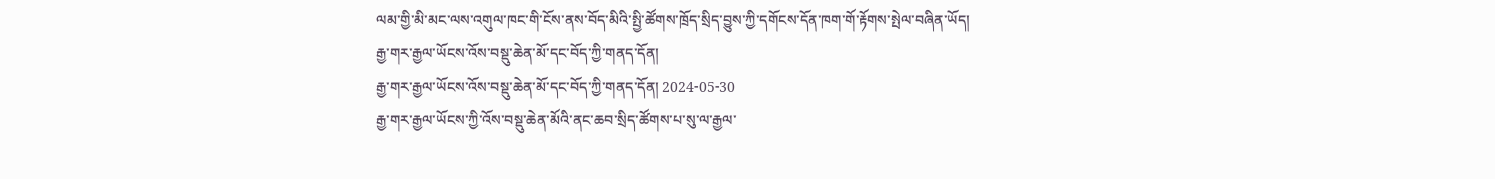ལམ་གྱི་མི་མང་ལས་འགུལ་ཁང་གི་ངོས་ནས་བོད་མིའི་སྤྱི་ཚོགས་ཁྲོད་སྲིད་བྱུས་ཀྱི་དགོངས་དོན་ཁག་གོ་རྟོགས་སྤེལ་བཞིན་ཡོད།
རྒྱ་གར་རྒྱལ་ཡོངས་འོས་བསྡུ་ཆེན་མོ་དང་བོད་ཀྱི་གནད་དོན།
རྒྱ་གར་རྒྱལ་ཡོངས་འོས་བསྡུ་ཆེན་མོ་དང་བོད་ཀྱི་གནད་དོན། 2024-05-30
རྒྱ་གར་རྒྱལ་ཡོངས་ཀྱི་འོས་བསྡུ་ཆེན་མོའི་ནང་ཆབ་སྲིད་ཚོགས་པ་སུ་ལ་རྒྱལ་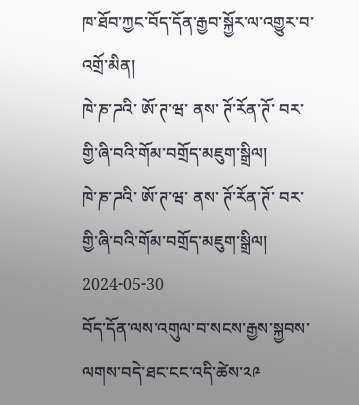ཁ་ཐོབ་ཀྱང་བོད་དོན་རྒྱབ་སྐྱོར་ལ་འགྱུར་བ་འགྲོ་མིན།
ཁེ་ཎ་ཌའི་ ཨོ་ཊ་ཝ་ ནས་ ཊོ་རོན་ཊོ་ བར་གྱི་ཞི་བའི་གོམ་བགྲོད་མཇུག་སྒྲིལ།
ཁེ་ཎ་ཌའི་ ཨོ་ཊ་ཝ་ ནས་ ཊོ་རོན་ཊོ་ བར་གྱི་ཞི་བའི་གོམ་བགྲོད་མཇུག་སྒྲིལ། 2024-05-30
བོད་དོན་ལས་འགུལ་བ་སངས་རྒྱས་སྐྱབས་ལགས་བདེ་ཐང་ངང་འདི་ཚེས་༢༩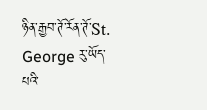ཉིན་རྒྱབ་ཊོ་རོན་ཊོ་St. George རུ་ཡོད་པའི་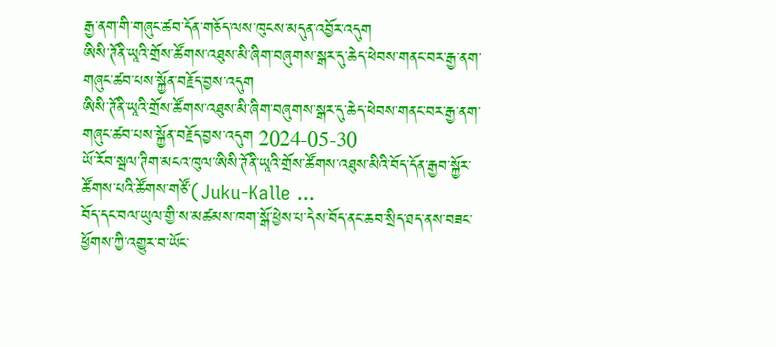རྒྱ་ནག་གི་གཞུང་ཚབ་དོན་གཅོད་ལས་ཁུངས་མདུན་འབྱོར་འདུག
ཨིསི་ཊོནི་ཡཱའི་གྲོས་ཚོགས་འཐུས་མི་ཞིག་བཞུགས་སྒར་དུ་ཆེད་ཕེབས་གནང་བར་རྒྱ་ནག་གཞུང་ཚབ་པས་སྐྱོན་བརྗོད་བྱས་འདུག
ཨིསི་ཊོནི་ཡཱའི་གྲོས་ཚོགས་འཐུས་མི་ཞིག་བཞུགས་སྒར་དུ་ཆེད་ཕེབས་གནང་བར་རྒྱ་ནག་གཞུང་ཚབ་པས་སྐྱོན་བརྗོད་བྱས་འདུག 2024-05-30
ཡོ་རོབ་སྦལ་ཊིག་མངའ་ཁུལ་ཨིསི་ཊོནི་ཡཱའི་གྲོས་ཚོགས་འཐུས་མིའི་བོད་དོན་རྒྱབ་སྐྱོར་ཚོགས་པའི་ཚོགས་གཙོ་(Juku-Kalle ...
བོད་དང་བལ་ཡུལ་གྱི་ས་མཚམས་ཁག་སྒོ་ཕྱེས་པ་དེས་བོད་ནང་ཆབ་སྲིད་ཐད་ནས་བཟང་ཕྱོགས་ཀྱི་འགྱུར་བ་ཡོང་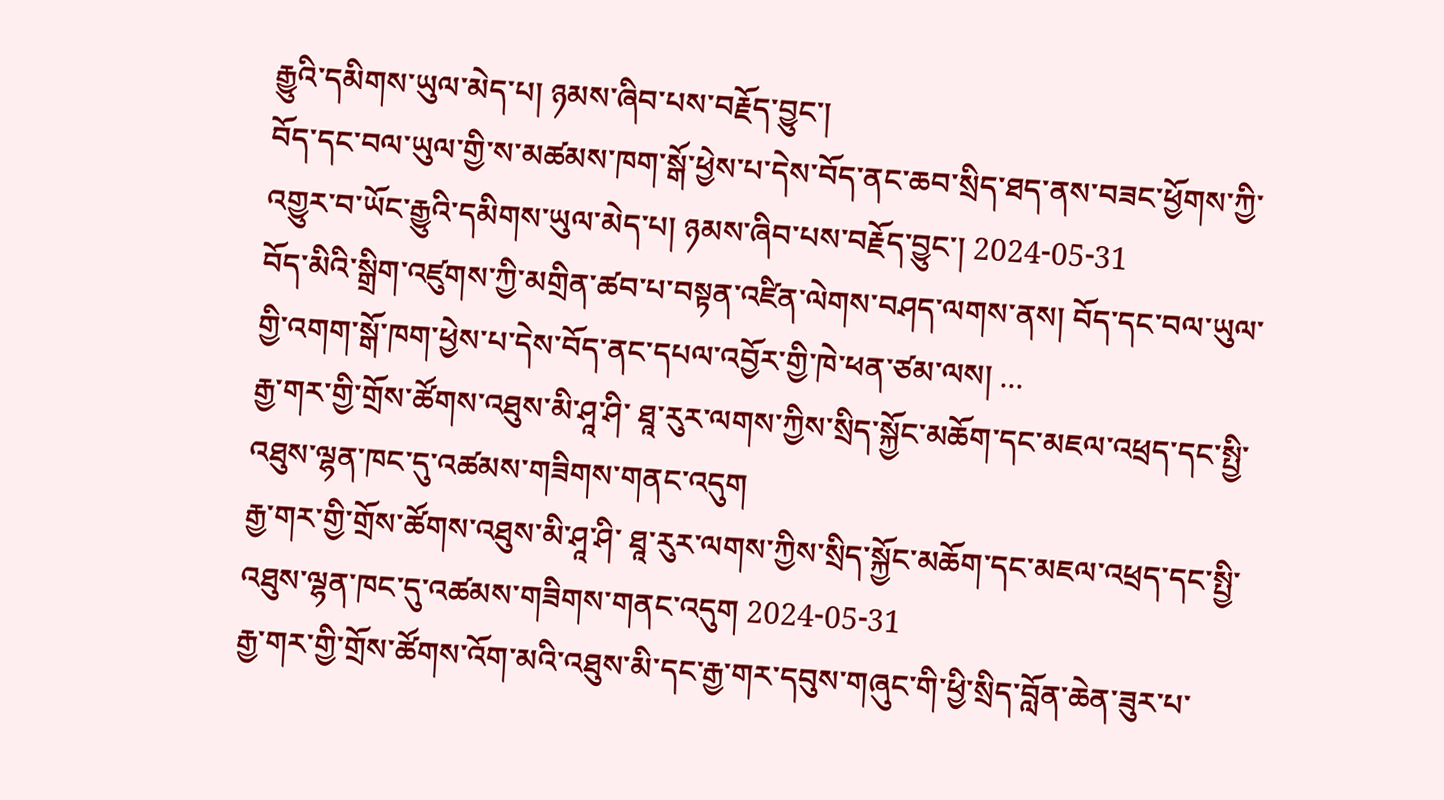རྒྱུའི་དམིགས་ཡུལ་མེད་པ། ཉམས་ཞིབ་པས་བརྗོད་བྱུང་།
བོད་དང་བལ་ཡུལ་གྱི་ས་མཚམས་ཁག་སྒོ་ཕྱེས་པ་དེས་བོད་ནང་ཆབ་སྲིད་ཐད་ནས་བཟང་ཕྱོགས་ཀྱི་འགྱུར་བ་ཡོང་རྒྱུའི་དམིགས་ཡུལ་མེད་པ། ཉམས་ཞིབ་པས་བརྗོད་བྱུང་། 2024-05-31
བོད་མིའི་སྒྲིག་འཛུགས་ཀྱི་མགྲིན་ཚབ་པ་བསྟན་འཛིན་ལེགས་བཤད་ལགས་ནས། བོད་དང་བལ་ཡུལ་གྱི་འགག་སྒོ་ཁག་ཕྱེས་པ་དེས་བོད་ནང་དཔལ་འབྱོར་གྱི་ཁེ་ཕན་ཙམ་ལས། ...
རྒྱ་གར་གྱི་གྲོས་ཚོགས་འཐུས་མི་ཤཱ་ཤི་ ཐཱ་རུར་ལགས་ཀྱིས་སྲིད་སྐྱོང་མཆོག་དང་མཇལ་འཕྲད་དང་སྤྱི་འཐུས་ལྷན་ཁང་དུ་འཚམས་གཟིགས་གནང་འདུག
རྒྱ་གར་གྱི་གྲོས་ཚོགས་འཐུས་མི་ཤཱ་ཤི་ ཐཱ་རུར་ལགས་ཀྱིས་སྲིད་སྐྱོང་མཆོག་དང་མཇལ་འཕྲད་དང་སྤྱི་འཐུས་ལྷན་ཁང་དུ་འཚམས་གཟིགས་གནང་འདུག 2024-05-31
རྒྱ་གར་གྱི་གྲོས་ཚོགས་འོག་མའི་འཐུས་མི་དང་རྒྱ་གར་དབུས་གཞུང་གི་ཕྱི་སྲིད་བློན་ཆེན་ཟུར་པ་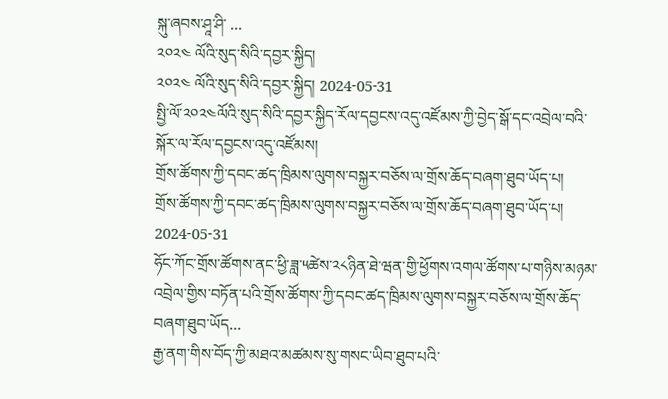སྐུ་ཞབས་ཤཱ་ཤི་ ...
༢༠༢༤ ལོའི་སུད་སིའི་དབྱར་སྐྱིད།
༢༠༢༤ ལོའི་སུད་སིའི་དབྱར་སྐྱིད། 2024-05-31
སྤྱི་ལོ་༢༠༢༤ལོའི་སུད་སིའི་དབྱར་སྐྱིད་རོལ་དབྱངས་འདུ་འཛོམས་ཀྱི་བྱེད་སྒོ་དང་འབྲེལ་བའི་སྐོར་ལ་རོལ་དབྱངས་འདུ་འཛོམས།
གྲོས་ཚོགས་ཀྱི་དབང་ཚད་ཁྲིམས་ལུགས་བསྐྱར་བཅོས་ལ་གྲོས་ཆོད་བཞག་ཐུབ་ཡོད་པ།
གྲོས་ཚོགས་ཀྱི་དབང་ཚད་ཁྲིམས་ལུགས་བསྐྱར་བཅོས་ལ་གྲོས་ཆོད་བཞག་ཐུབ་ཡོད་པ། 2024-05-31
ཧོང་ཀོང་གྲོས་ཚོགས་ནང་ཕྱི་ཟླ་༥ཚེས་༢༨ཉིན་ཐེ་ཝན་གྱི་ཕྱོགས་འགལ་ཚོགས་པ་གཉིས་མཉམ་འབྲེལ་གྱིས་བཏོན་པའི་གྲོས་ཚོགས་ཀྱི་དབང་ཚད་ཁྲིམས་ལུགས་བསྐྱར་བཅོས་ལ་གྲོས་ཆོད་བཞག་ཐུབ་ཡོད...
རྒྱ་ནག་གིས་བོད་ཀྱི་མཐའ་མཚམས་སུ་གསང་ཡིབ་ཐུབ་པའི་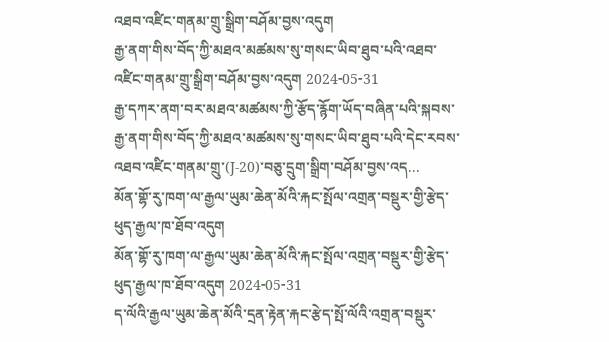འཐབ་འཛིང་གནམ་གྲུ་སྒྲིག་བཤོམ་བྱས་འདུག
རྒྱ་ནག་གིས་བོད་ཀྱི་མཐའ་མཚམས་སུ་གསང་ཡིབ་ཐུབ་པའི་འཐབ་འཛིང་གནམ་གྲུ་སྒྲིག་བཤོམ་བྱས་འདུག 2024-05-31
རྒྱ་དཀར་ནག་བར་མཐའ་མཚམས་ཀྱི་རྩོད་རྙོག་ཡོད་བཞིན་པའི་སྐབས་རྒྱ་ནག་གིས་བོད་ཀྱི་མཐའ་མཚམས་སུ་གསང་ཡིབ་ཐུབ་པའི་དེང་རབས་འཐབ་འཛིང་གནམ་གྲུ་(J-20)་བཅུ་དྲུག་སྒྲིག་བཤོམ་བྱས་འད...
མོན་གྷོ་རུ་ཁག་ལ་རྒྱལ་ཡུམ་ཆེན་མོའི་རྐང་སྤོལ་འགྲན་བསྡུར་གྱི་རྩེད་ཕུད་རྒྱལ་ཁ་ཐོབ་འདུག
མོན་གྷོ་རུ་ཁག་ལ་རྒྱལ་ཡུམ་ཆེན་མོའི་རྐང་སྤོལ་འགྲན་བསྡུར་གྱི་རྩེད་ཕུད་རྒྱལ་ཁ་ཐོབ་འདུག 2024-05-31
ད་ལོའི་རྒྱལ་ཡུམ་ཆེན་མོའི་དྲན་རྟེན་རྐང་རྩེད་སྤོ་ལོའི་འགྲན་བསྡུར་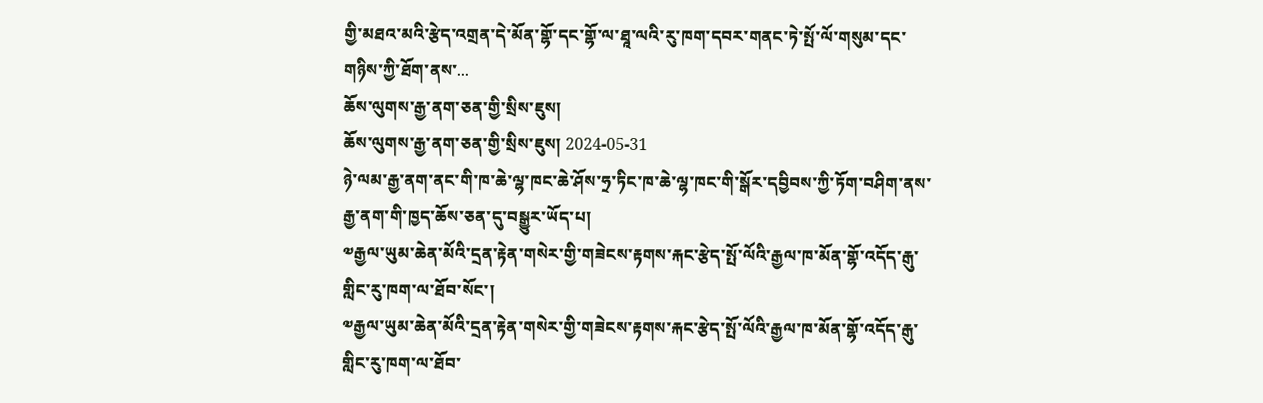གྱི་མཐའ་མའི་རྩེད་འགྲན་དེ་མོན་གྷོ་དང་གྷོ་ལ་ཐཱ་ལའི་རུ་ཁག་དབར་གནང་ཏེ་སྤོ་ལོ་གསུམ་དང་གཉིས་ཀྱི་ཐོག་ནས་...
ཆོས་ལུགས་རྒྱ་ནག་ཅན་གྱི་སྲིས་ཇུས།
ཆོས་ལུགས་རྒྱ་ནག་ཅན་གྱི་སྲིས་ཇུས། 2024-05-31
ཉེ་ལམ་རྒྱ་ནག་ནང་གི་ཁ་ཆེ་ལྷ་ཁང་ཆེ་ཤོས་ཧྲ་ཏིང་ཁ་ཆེ་ལྷ་ཁང་གི་སྒོར་དབྱིབས་ཀྱི་ཏོག་བཤིག་ནས་རྒྱ་ནག་གི་ཁྱད་ཆོས་ཅན་དུ་བསྒྱུར་ཡོད་པ།
༧རྒྱལ་ཡུམ་ཆེན་མོའི་དྲན་རྟེན་གསེར་གྱི་གཟེངས་རྟགས་རྐང་རྩེད་སྤོ་ལོའི་རྒྱལ་ཁ་མོན་གྷོ་འདོད་རྒུ་གླིང་རུ་ཁག་ལ་ཐོབ་སོང་།
༧རྒྱལ་ཡུམ་ཆེན་མོའི་དྲན་རྟེན་གསེར་གྱི་གཟེངས་རྟགས་རྐང་རྩེད་སྤོ་ལོའི་རྒྱལ་ཁ་མོན་གྷོ་འདོད་རྒུ་གླིང་རུ་ཁག་ལ་ཐོབ་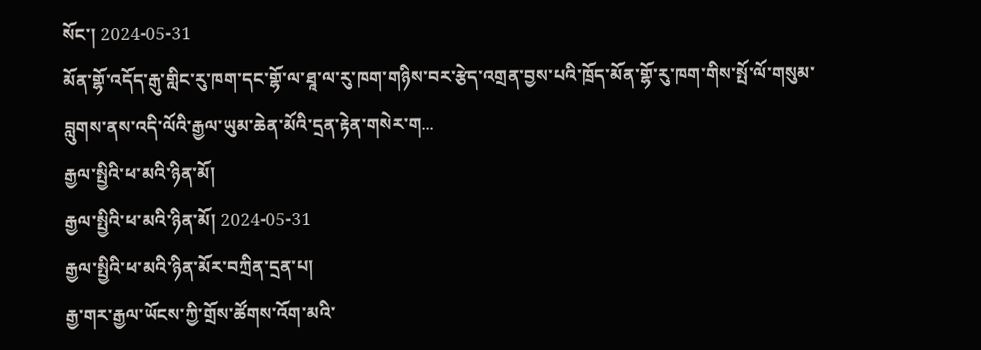སོང་། 2024-05-31
མོན་གྷོ་འདོད་རྒུ་གླིང་རུ་ཁག་དང་གྷོ་ལ་ཐཱ་ལ་རུ་ཁག་གཉིས་བར་རྩེད་འགྲན་བྱས་པའི་ཁྲོད་མོན་གྷོ་རུ་ཁག་གིས་སྤོ་ལོ་གསུམ་བླུགས་ནས་འདི་ལོའི་རྒྱལ་ཡུམ་ཆེན་མོའི་དྲན་རྟེན་གསེར་ག...
རྒྱལ་སྤྱིའི་ཕ་མའི་ཉིན་མོ།
རྒྱལ་སྤྱིའི་ཕ་མའི་ཉིན་མོ། 2024-05-31
རྒྱལ་སྤྱིའི་ཕ་མའི་ཉིན་མོར་བཀྲིན་དྲན་པ།
རྒྱ་གར་རྒྱལ་ཡོངས་ཀྱི་གྲོས་ཚོགས་འོག་མའི་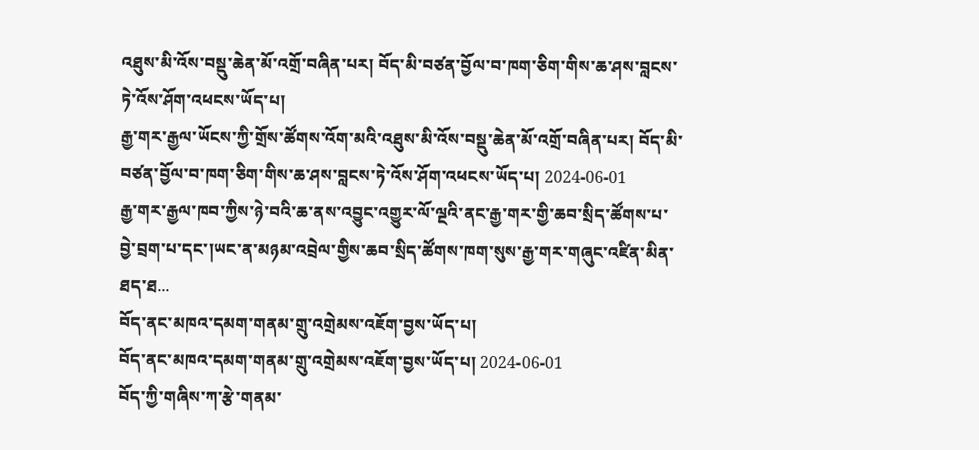འཐུས་མི་འོས་བསྡུ་ཆེན་མོ་འགྲོ་བཞིན་པར། བོད་མི་བཙན་བྱོལ་བ་ཁག་ཅིག་གིས་ཆ་ཤས་བླངས་ཏེ་འོས་ཤོག་འཕངས་ཡོད་པ།
རྒྱ་གར་རྒྱལ་ཡོངས་ཀྱི་གྲོས་ཚོགས་འོག་མའི་འཐུས་མི་འོས་བསྡུ་ཆེན་མོ་འགྲོ་བཞིན་པར། བོད་མི་བཙན་བྱོལ་བ་ཁག་ཅིག་གིས་ཆ་ཤས་བླངས་ཏེ་འོས་ཤོག་འཕངས་ཡོད་པ། 2024-06-01
རྒྱ་གར་རྒྱལ་ཁབ་ཀྱིས་ཉེ་བའི་ཆ་ནས་འབྱུང་འགྱུར་ལོ་ལྔའི་ནང་རྒྱ་གར་གྱི་ཆབ་སྲིད་ཚོགས་པ་བྱེ་བྲག་པ་དང་།ཡང་ན་མཉམ་འབྲེལ་གྱིས་ཆབ་སྲིད་ཚོགས་ཁག་སུས་རྒྱ་གར་གཞུང་འཛིན་མིན་ཐད་ཐ...
བོད་ནང་མཁའ་དམག་གནམ་གྲུ་འགྲེམས་འཇོག་བྱས་ཡོད་པ།
བོད་ནང་མཁའ་དམག་གནམ་གྲུ་འགྲེམས་འཇོག་བྱས་ཡོད་པ། 2024-06-01
བོད་ཀྱི་གཞིས་ཀ་རྩེ་གནམ་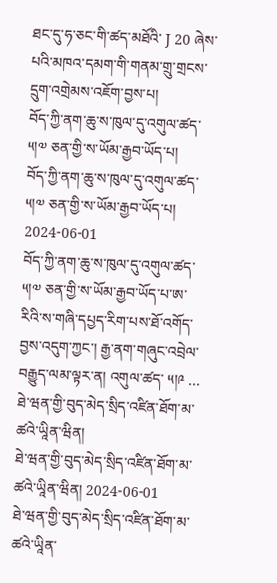ཐང་དུ་ཧ་ཅང་གི་ཚད་མཐོའི་ J 20 ཞེས་པའི་མཁའ་དམག་གི་གནམ་གྲུ་གྲངས་དྲུག་འགྲེམས་འཇོག་བྱས་པ།
བོད་ཀྱི་ནག་ཆུ་ས་ཁུལ་དུ་འགུལ་ཚད་ ༥།༧ ཅན་གྱི་ས་ཡོམ་རྒྱབ་ཡོད་པ།
བོད་ཀྱི་ནག་ཆུ་ས་ཁུལ་དུ་འགུལ་ཚད་ ༥།༧ ཅན་གྱི་ས་ཡོམ་རྒྱབ་ཡོད་པ། 2024-06-01
བོད་ཀྱི་ནག་ཆུ་ས་ཁུལ་དུ་འགུལ་ཚད་ ༥།༧ ཅན་གྱི་ས་ཡོམ་རྒྱབ་ཡོད་པ་ཨ་རིའི་ས་གཞི་དཔྱད་རིག་པས་ཐོ་འགོད་བྱས་འདུག་ཀྱང་། རྒྱ་ནག་གཞུང་འབྲེལ་བརྒྱུད་ལམ་ལྟར་ན། འགུལ་ཚད་ ༥།༩ ...
ཐེ་ཝན་གྱི་བུད་མེད་སྲིད་འཛིན་ཐོག་མ་ཚའེ་ཡཱིན་ཝིན།
ཐེ་ཝན་གྱི་བུད་མེད་སྲིད་འཛིན་ཐོག་མ་ཚའེ་ཡཱིན་ཝིན། 2024-06-01
ཐེ་ཝན་གྱི་བུད་མེད་སྲིད་འཛིན་ཐོག་མ་ཚའེ་ཡཱིན་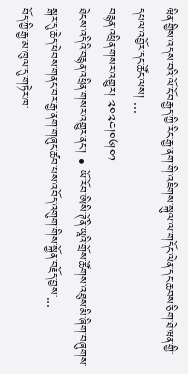ཝིན་གྱིས་འདས་བའི་ལོ་ངོ་བརྒྱད་ཀྱི་རིང་རྒྱ་ནག་གི་འཇིགས་སྐུལ་ལ་གདོང་ལེན་དང་ཆབས་ཅིག་ཐེ་ཝན་གྱི་དཔལ་འབྱོར་དང་ཚོང་ལས། ...
བརྙན་འཕྲིན་གསར་འགྱུར། ༢༠༢༤།༠༦།༠༡
ཐེངས་འདིའི་བརྙན་འཕྲིན་གསར་འགྱུར་ནང་། • ཡོ་རོབ་ཨིསི་ཊོནི་ཡཱའི་གྲོས་ཚོགས་འཐུས་མི་ཞིག་བཞུགས་སྒར་དུ་ཆེད་ཕེབས་གནང་བར་རྒྱ་ནག་གཞུང་ཚབ་པས་འབོད་འགུག་གིས་སྐྱོན་བརྗོད་བྱས་...
བོད་ཀྱི་རྒྱ་མ་ཁུལ་དུ་གཏེར་ཁ་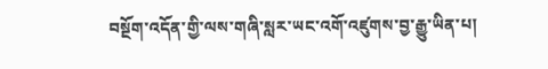བསྔོག་འདོན་གྱི་ལས་གཞི་སླར་ཡང་འགོ་འཛུགས་བྱ་རྒྱུ་ཡིན་པ།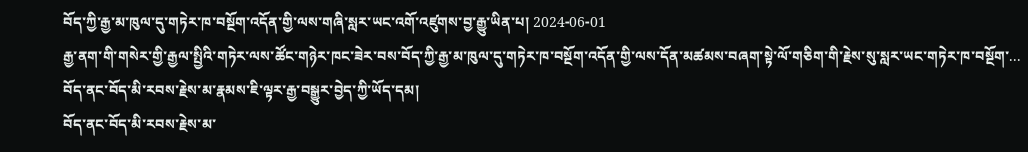བོད་ཀྱི་རྒྱ་མ་ཁུལ་དུ་གཏེར་ཁ་བསྔོག་འདོན་གྱི་ལས་གཞི་སླར་ཡང་འགོ་འཛུགས་བྱ་རྒྱུ་ཡིན་པ། 2024-06-01
རྒྱ་ནག་གི་གསེར་གྱི་རྒྱལ་སྤྱིའི་གཏེར་ལས་ཚོང་གཉེར་ཁང་ཟེར་བས་བོད་ཀྱི་རྒྱ་མ་ཁུལ་དུ་གཏེར་ཁ་བསྔོག་འདོན་གྱི་ལས་དོན་མཚམས་བཞག་སྟེ་ལོ་གཅིག་གི་རྗེས་སུ་སླར་ཡང་གཏེར་ཁ་བསྔོག་...
བོད་ནང་བོད་མི་རབས་རྗེས་མ་རྣམས་ཇི་ལྟར་རྒྱ་བསྒྱུར་བྱེད་ཀྱི་ཡོད་དམ།
བོད་ནང་བོད་མི་རབས་རྗེས་མ་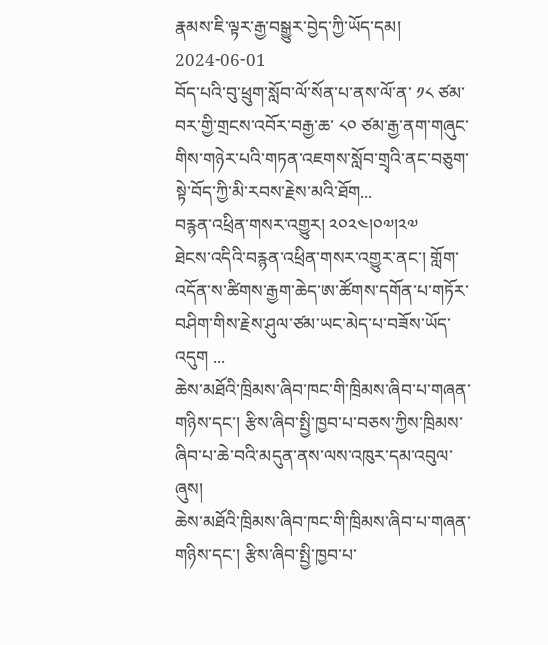རྣམས་ཇི་ལྟར་རྒྱ་བསྒྱུར་བྱེད་ཀྱི་ཡོད་དམ། 2024-06-01
བོད་པའི་བུ་ཕྲུག་སློབ་ལོ་སོན་པ་ནས་ལོ་ན་ ༡༨ ཙམ་བར་གྱི་གྲངས་འབོར་བརྒྱ་ཆ་ ༨༠ ཙམ་རྒྱ་ནག་གཞུང་གིས་གཉེར་པའི་གཏན་འཇགས་སློབ་གྲྭའི་ནང་བཅུག་སྟེ་བོད་ཀྱི་མི་རབས་རྗེས་མའི་ཐོག...
བརྙན་འཕྲིན་གསར་འགྱུར། ༢༠༢༤།༠༧།༢༧
ཐེངས་འདིའི་བརྙན་འཕྲིན་གསར་འགྱུར་ནང་། གློག་འདོན་ས་ཚིགས་རྒྱག་ཆེད་ཨ་ཚོགས་དགོན་པ་གཏོར་བཤིག་གིས་རྗེས་ཤུལ་ཙམ་ཡང་མེད་པ་བཟོས་ཡོད་འདུག ...
ཆེས་མཐོའི་ཁྲིམས་ཞིབ་ཁང་གི་ཁྲིམས་ཞིབ་པ་གཞན་གཉིས་དང་། རྩིས་ཞིབ་སྤྱི་ཁྱབ་པ་བཅས་ཀྱིས་ཁྲིམས་ཞིབ་པ་ཆེ་བའི་མདུན་ནས་ལས་འཁུར་དམ་འབུལ་ཞུས།
ཆེས་མཐོའི་ཁྲིམས་ཞིབ་ཁང་གི་ཁྲིམས་ཞིབ་པ་གཞན་གཉིས་དང་། རྩིས་ཞིབ་སྤྱི་ཁྱབ་པ་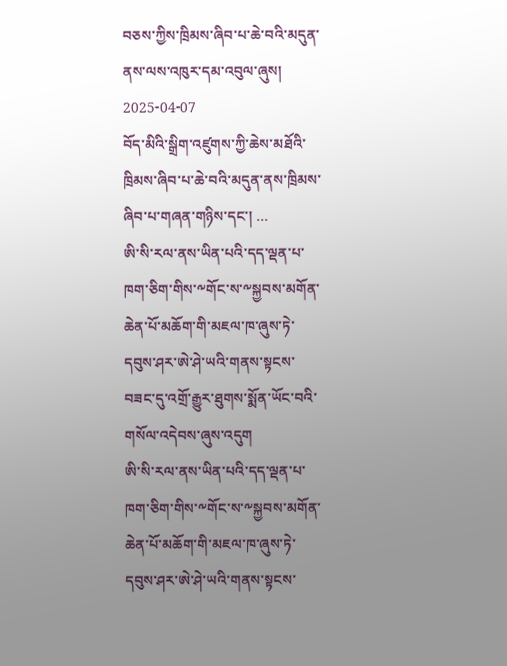བཅས་ཀྱིས་ཁྲིམས་ཞིབ་པ་ཆེ་བའི་མདུན་ནས་ལས་འཁུར་དམ་འབུལ་ཞུས། 2025-04-07
བོད་མིའི་སྒྲིག་འཛུགས་ཀྱི་ཆེས་མཐོའི་ཁྲིམས་ཞིབ་པ་ཆེ་བའི་མདུན་ནས་ཁྲིམས་ཞིབ་པ་གཞན་གཉིས་དང་། ...
ཨི་སི་རལ་ནས་ཡིན་པའི་དད་ལྡན་པ་ཁག་ཅིག་གིས་༸གོང་ས་༸སྐྱབས་མགོན་ཆེན་པོ་མཆོག་གི་མཇལ་ཁ་ཞུས་ཏེ་དབུས་ཤར་ཨེ་ཤེ་ཡའི་གནས་སྟངས་བཟང་དུ་འགྲོ་རྒྱུར་ཐུགས་སྨོན་ཡོང་བའི་གསོལ་འདེབས་ཞུས་འདུག
ཨི་སི་རལ་ནས་ཡིན་པའི་དད་ལྡན་པ་ཁག་ཅིག་གིས་༸གོང་ས་༸སྐྱབས་མགོན་ཆེན་པོ་མཆོག་གི་མཇལ་ཁ་ཞུས་ཏེ་དབུས་ཤར་ཨེ་ཤེ་ཡའི་གནས་སྟངས་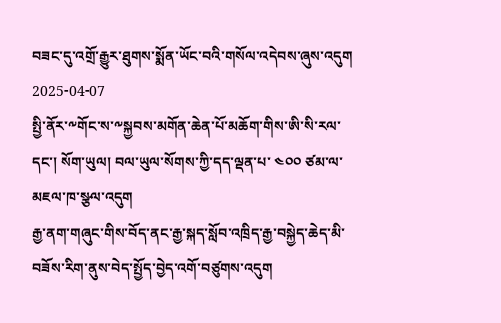བཟང་དུ་འགྲོ་རྒྱུར་ཐུགས་སྨོན་ཡོང་བའི་གསོལ་འདེབས་ཞུས་འདུག 2025-04-07
སྤྱི་ནོར་༸གོང་ས་༸སྐྱབས་མགོན་ཆེན་པོ་མཆོག་གིས་ཨི་སི་རལ་དང་། སོག་ཡུལ། བལ་ཡུལ་སོགས་ཀྱི་དད་ལྡན་པ་ ༤༠༠ ཙམ་ལ་མཇལ་ཁ་སྩལ་འདུག
རྒྱ་ནག་གཞུང་གིས་བོད་ནང་རྒྱ་སྐད་སློབ་འཁྲིད་རྒྱ་བསྐྱེད་ཆེད་མི་བཟོས་རིག་ནུས་བེད་སྤྱོད་བྱེད་འགོ་བཙུགས་འདུག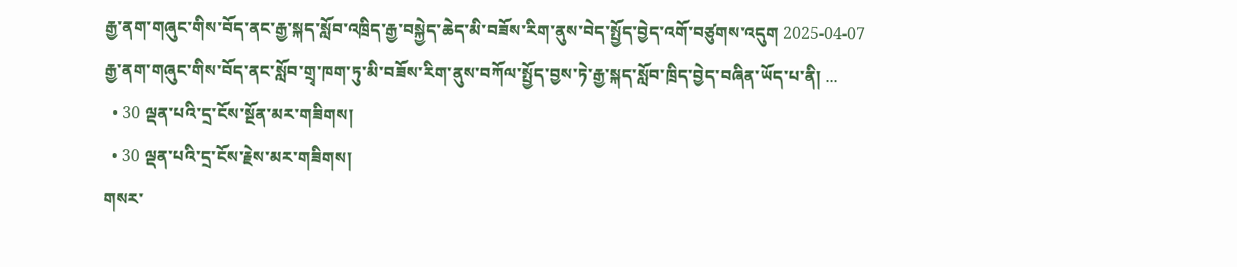རྒྱ་ནག་གཞུང་གིས་བོད་ནང་རྒྱ་སྐད་སློབ་འཁྲིད་རྒྱ་བསྐྱེད་ཆེད་མི་བཟོས་རིག་ནུས་བེད་སྤྱོད་བྱེད་འགོ་བཙུགས་འདུག 2025-04-07
རྒྱ་ནག་གཞུང་གིས་བོད་ནང་སློབ་གྲྭ་ཁག་ཏུ་མི་བཟོས་རིག་ནུས་བཀོལ་སྤྱོད་བྱས་ཏེ་རྒྱ་སྐད་སློབ་ཁྲིད་བྱེད་བཞིན་ཡོད་པ་ནི། ...
  • 30 ལྡན་པའི་དྲ་ངོས་སྔོན་མར་གཟིགས།
  • 30 ལྡན་པའི་དྲ་ངོས་རྗེས་མར་གཟིགས།
གསར་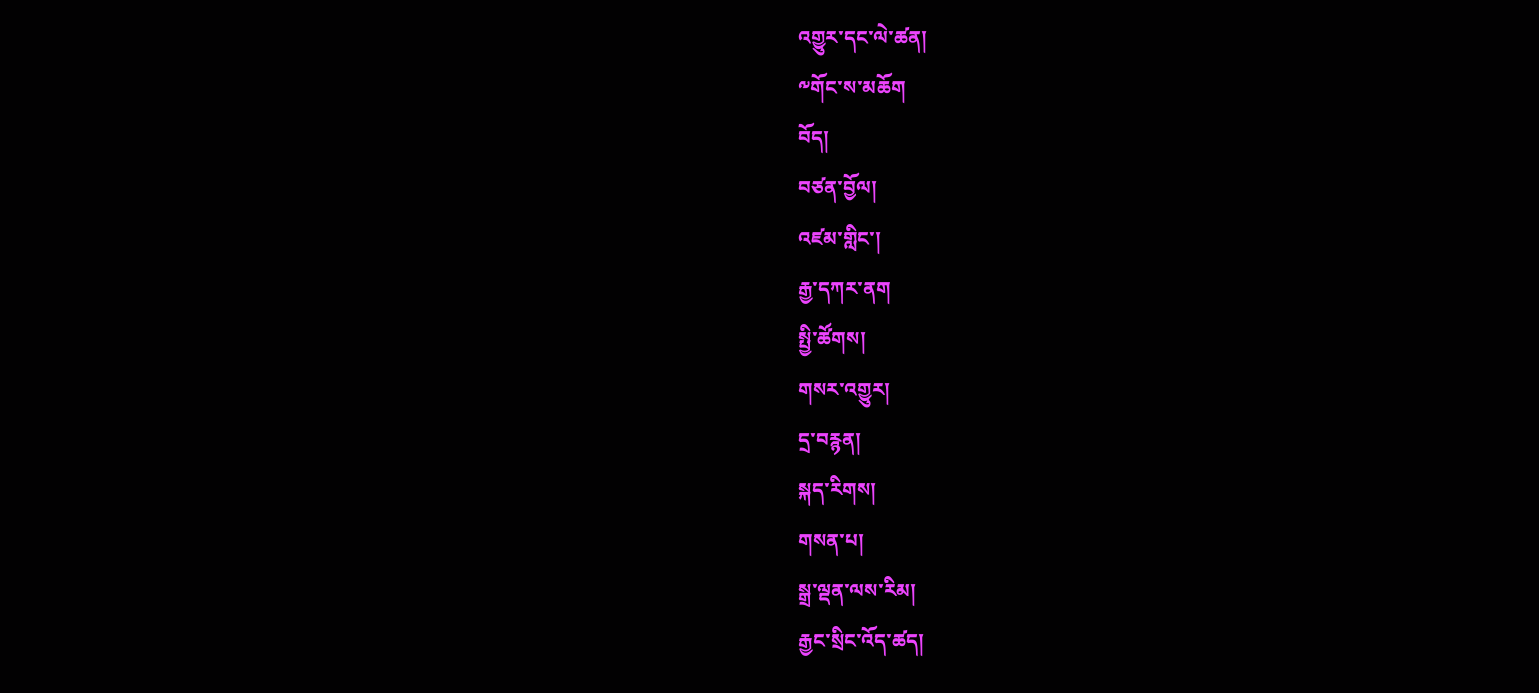འགྱུར་དང་ལེ་ཚན།
༸གོང་ས་མཆོག
བོད།
བཙན་བྱོལ།
འཛམ་གླིང་།
རྒྱ་དཀར་ནག
སྤྱི་ཚོགས།
གསར་འགྱུར།
དྲ་བརྙན།
སྐད་རིགས།
གསན་པ།
སྒྲ་ལྡན་ལས་རིམ།
རྒྱང་སྲིང་འོད་ཚད།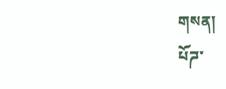གསན།
པོཌ་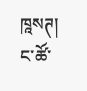ཁཱསཊ།
ང་ཚོ་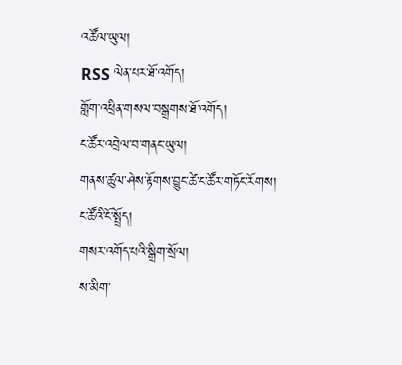འཚོལ་ཡུལ།
RSS ལེན་པར་ཐོ་འགོད།
གློག་འཕྲིན་གསལ་བསྒྲགས་ཐོ་འགོད།
ང་ཚོར་འབྲེལ་བ་གནང་ཡུལ།
གནས་ཚུལ་ཤེས་རྟོགས་བྱུང་ཚེ་ང་ཚོར་གཏོང་རོགས།
ང་ཚོའི་ངོ་སྤྲོད།
གསར་འགོད་པའི་སྒྲིག་སྲོལ།
ས་མིག་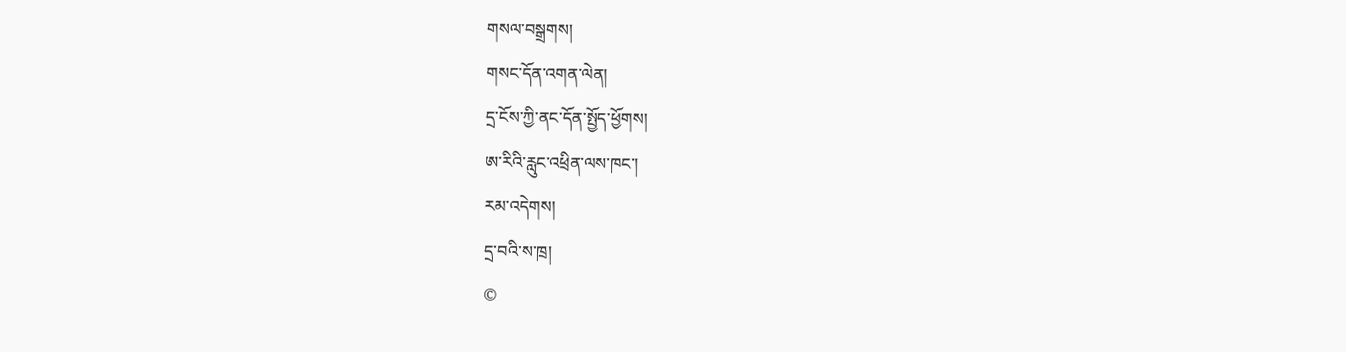གསལ་བསྒྲགས།
གསང་དོན་འགན་ལེན།
དྲ་ངོས་ཀྱི་ནང་དོན་སྤྱོད་ཕྱོགས།
ཨ་རིའི་རླུང་འཕྲིན་ལས་ཁང་།
རམ་འདེགས།
དྲ་བའི་ས་ཁྲ།
©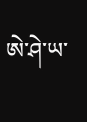ཨེ་ཤེ་ཡ་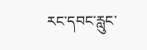རང་དབང་རླུང་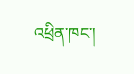འཕྲིན་ཁང་།